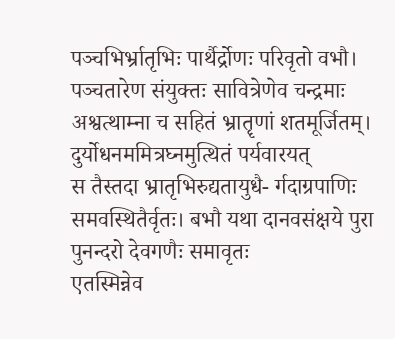पञ्चभिर्भ्रातृभिः पार्थैर्द्रोणः परिवृतो वभौ। पञ्चतारेण संयुक्तः सावित्रेणेव चन्द्रमाः
अश्वत्थाम्ना च सहितं भ्रातॄणां शतमूर्जितम्। दुर्योधनममित्रघ्नमुत्थितं पर्यवारयत्
स तैस्तदा भ्रातृभिरुद्यतायुधै- र्गदाग्रपाणिः समवस्थितैर्वृतः। बभौ यथा दानवसंक्षये पुरा पुनन्दरो देवगणैः समावृतः
एतस्मिन्नेव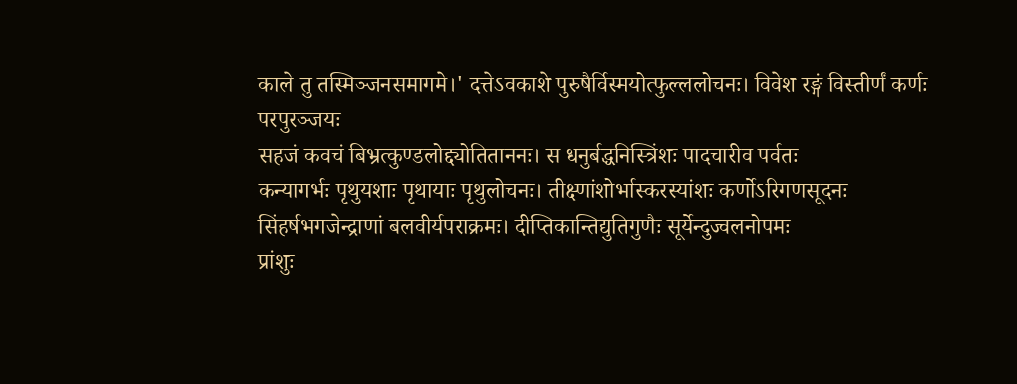काले तु तस्मिञ्जनसमागमे।' दत्तेऽवकाशे पुरुषैर्विस्मयोत्फुल्ललोचनः। विवेश रङ्गं विस्तीर्णं कर्णः परपुरञ्जयः
सहजं कवचं बिभ्रत्कुण्डलोद्द्योतिताननः। स धनुर्बद्धनिस्त्रिंशः पादचारीव पर्वतः
कन्यागर्भः पृथुयशाः पृथायाः पृथुलोचनः। तीक्ष्णांशोर्भास्करस्यांशः कर्णोऽरिगणसूदनः
सिंहर्षभगजेन्द्राणां बलवीर्यपराक्रमः। दीप्तिकान्तिद्युतिगुणैः सूर्येन्दुज्वलनोपमः
प्रांशुः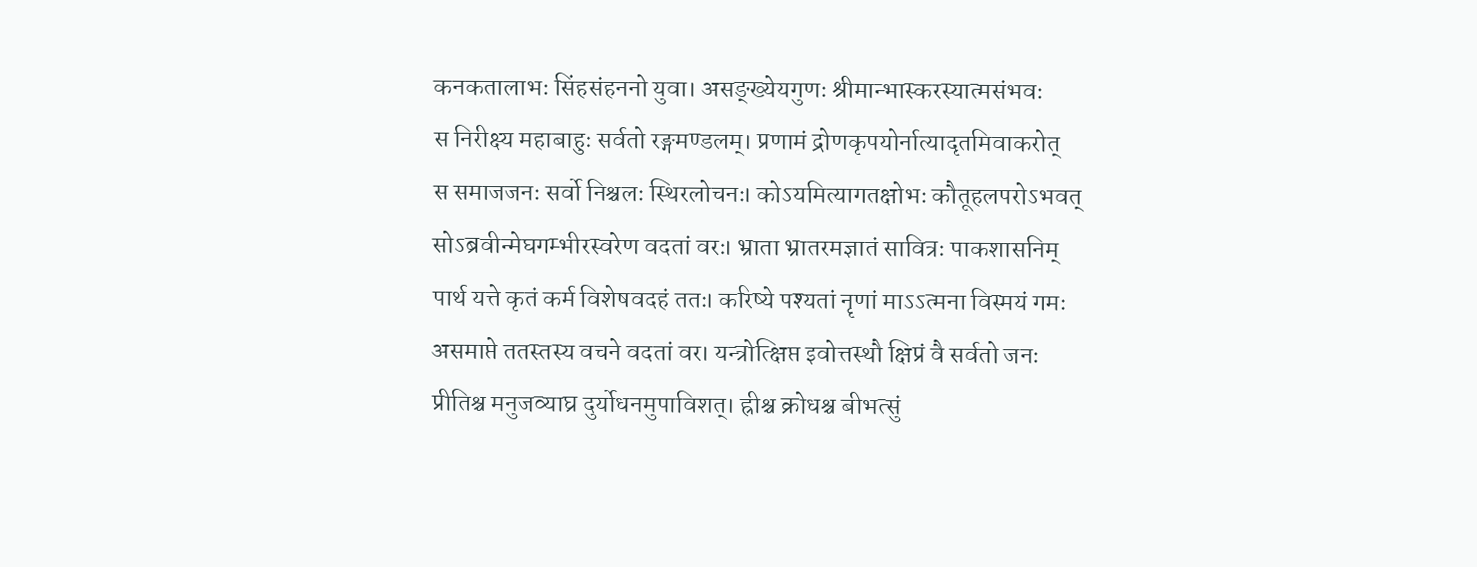कनकतालाभः सिंहसंहननो युवा। असङ्ख्येयगुणः श्रीमान्भास्करस्यात्मसंभवः
स निरीक्ष्य महाबाहुः सर्वतो रङ्गमण्डलम्। प्रणामं द्रोणकृपयोर्नात्यादृतमिवाकरोत्
स समाजजनः सर्वो निश्चलः स्थिरलोचनः। कोऽयमित्यागतक्षोभः कौतूहलपरोऽभवत्
सोऽब्रवीन्मेघगम्भीरस्वरेण वदतां वरः। भ्राता भ्रातरमज्ञातं सावित्रः पाकशासनिम्
पार्थ यत्ते कृतं कर्म विशेषवदहं ततः। करिष्ये पश्यतां नॄणां माऽऽत्मना विस्मयं गमः
असमाप्ते ततस्तस्य वचने वदतां वर। यन्त्रोत्क्षिप्त इवोत्तस्थौ क्षिप्रं वै सर्वतो जनः
प्रीतिश्च मनुजव्याघ्र दुर्योधनमुपाविशत्। ह्रीश्च क्रोधश्च बीभत्सुं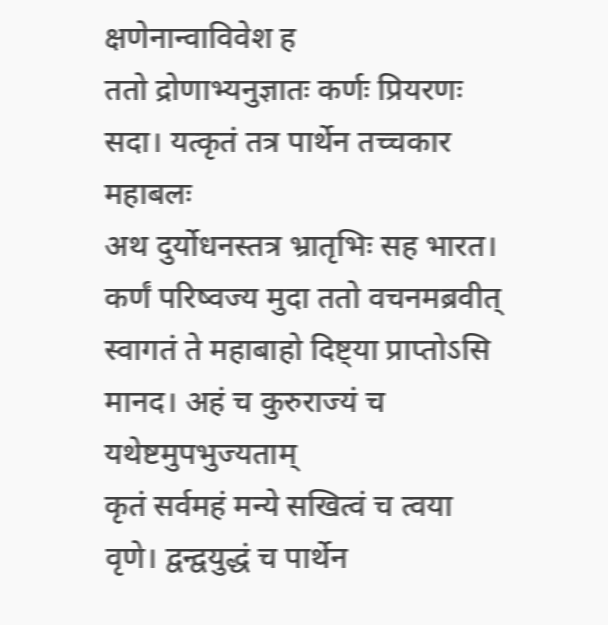क्षणेनान्वाविवेश ह
ततो द्रोणाभ्यनुज्ञातः कर्णः प्रियरणः सदा। यत्कृतं तत्र पार्थेन तच्चकार महाबलः
अथ दुर्योधनस्तत्र भ्रातृभिः सह भारत। कर्णं परिष्वज्य मुदा ततो वचनमब्रवीत्
स्वागतं ते महाबाहो दिष्ट्या प्राप्तोऽसि मानद। अहं च कुरुराज्यं च यथेष्टमुपभुज्यताम्
कृतं सर्वमहं मन्ये सखित्वं च त्वया वृणे। द्वन्द्वयुद्धं च पार्थेन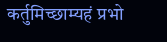कर्तुमिच्छाम्यहं प्रभो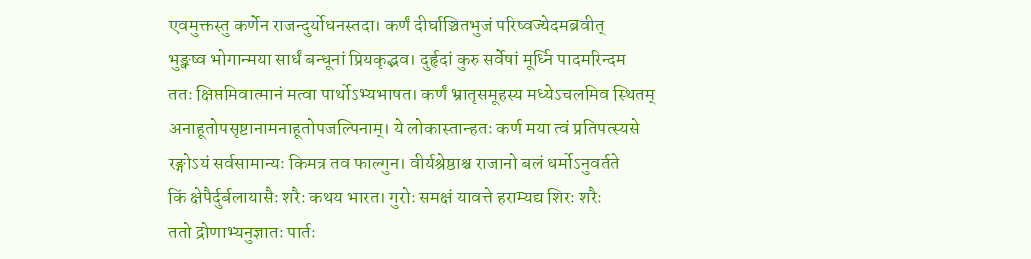एवमुक्तस्तु कर्णेन राजन्दुर्योधनस्तदा। कर्णं दीर्घाञ्चितभुजं परिष्वज्येदमब्रवीत्
भुङ्क्ष्व भोगान्मया सार्धं बन्धूनां प्रियकृद्भव। दुर्हृदां कुरु सर्वेषां मूर्ध्नि पादमरिन्दम
ततः क्षिप्तमिवात्मानं मत्वा पार्थोऽभ्यभाषत। कर्णं भ्रातृसमूहस्य मध्येऽचलमिव स्थितम्
अनाहूतोपसृष्टानामनाहूतोपजल्पिनाम्। ये लोकास्तान्हतः कर्ण मया त्वं प्रतिपत्स्यसे
रङ्गोऽयं सर्वसामान्यः किमत्र तव फाल्गुन। वीर्यश्रेष्ठाश्च राजानो बलं धर्मोऽनुवर्तते
किं क्षेपैर्दुर्बलायासैः शरैः कथय भारत। गुरोः समक्षं यावत्ते हराम्यद्य शिरः शरैः
ततो द्रोणाभ्यनुज्ञातः पार्तः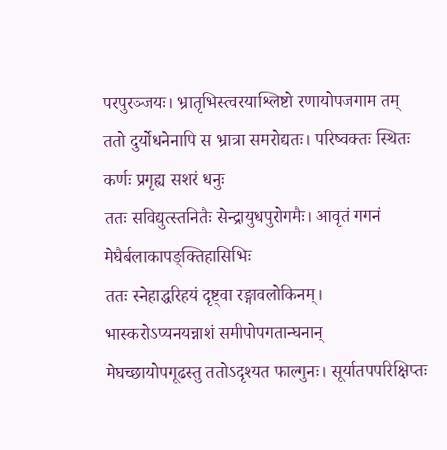परपुरञ्जयः। भ्रातृभिस्त्वरयाश्लिष्टो रणायोपजगाम तम्
ततो दुर्योधनेनापि स भ्रात्रा समरोद्यतः। परिष्वक्तः स्थितः कर्णः प्रगृह्य सशरं धनुः
ततः सविद्युत्स्तनितैः सेन्द्रायुधपुरोगमैः। आवृतं गगनं मेघैर्बलाकापङ्क्तिहासिभिः
ततः स्नेहाद्धरिहयं दृष्ट्वा रङ्गावलोकिनम्। भास्करोऽप्यनयन्नाशं समीपोपगतान्घनान्
मेघच्छायोपगूढस्तु ततोऽदृश्यत फाल्गुनः। सूर्यातपपरिक्षिप्तः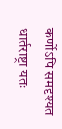कर्णोऽपि समदृश्यत
धार्तराष्ट्रा यतः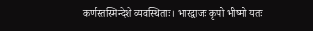कर्णस्तस्मिन्देशे व्यवस्थिताः। भारद्वाजः कृपो भीष्मो यतः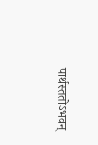पार्थस्ततोऽभवन्